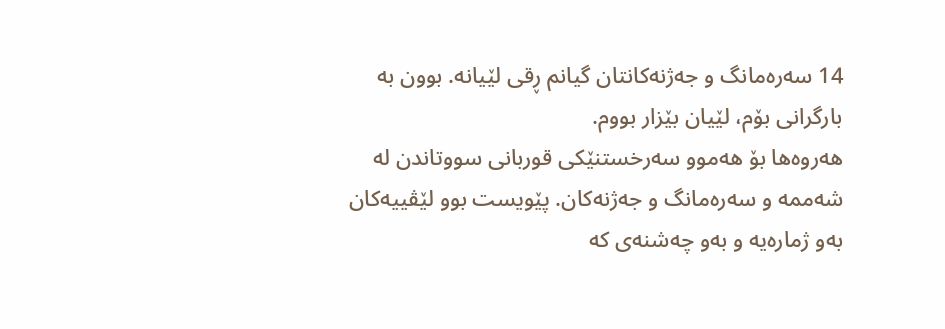14 سەرەمانگ و جەژنەکانتان گیانم ڕقی لێیانە. بوون بە بارگرانی بۆم، لێیان بێزار بووم.
هەروەها بۆ هەموو سەرخستنێکی قوربانی سووتاندن لە شەممە و سەرەمانگ و جەژنەکان. پێویست بوو لێڤییەکان بەو ژمارەیە و بەو چەشنەی کە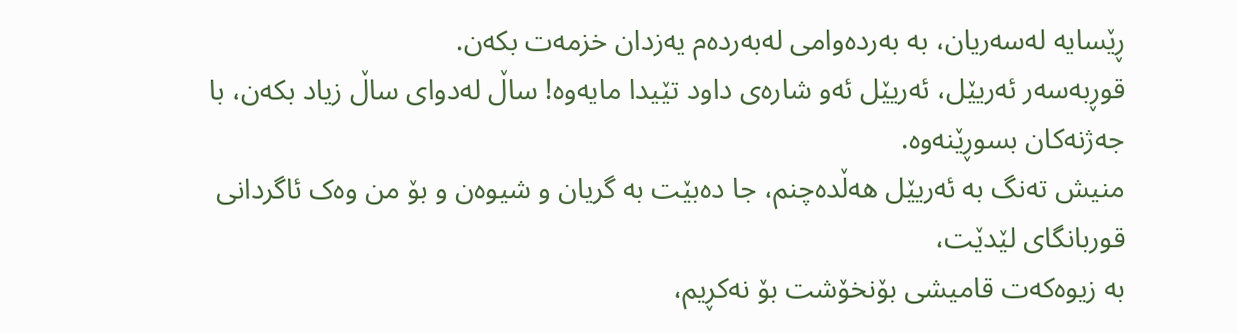ڕێسایە لەسەریان، بە بەردەوامی لەبەردەم یەزدان خزمەت بکەن.
قوڕبەسەر ئەریێل، ئەریێل ئەو شارەی داود تێیدا مایەوە! ساڵ لەدوای ساڵ زیاد بکەن، با جەژنەکان بسوڕێنەوە.
منیش تەنگ بە ئەریێل هەڵدەچنم، جا دەبێت بە گریان و شیوەن و بۆ من وەک ئاگردانی قوربانگای لێدێت،
بە زیوەکەت قامیشی بۆنخۆشت بۆ نەکڕیم،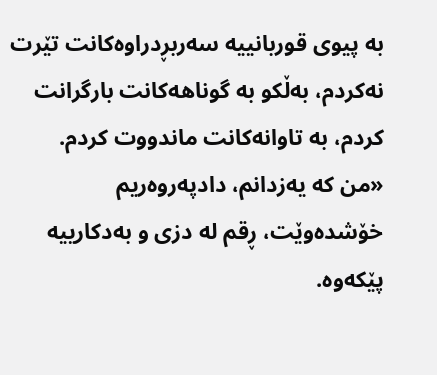بە پیوی قوربانییە سەربڕدراوەکانت تێرت نەکردم، بەڵکو بە گوناهەکانت بارگرانت کردم، بە تاوانەکانت ماندووت کردم.
«من کە یەزدانم، دادپەروەریم خۆشدەوێت، ڕقم لە دزی و بەدکارییە پێکەوە.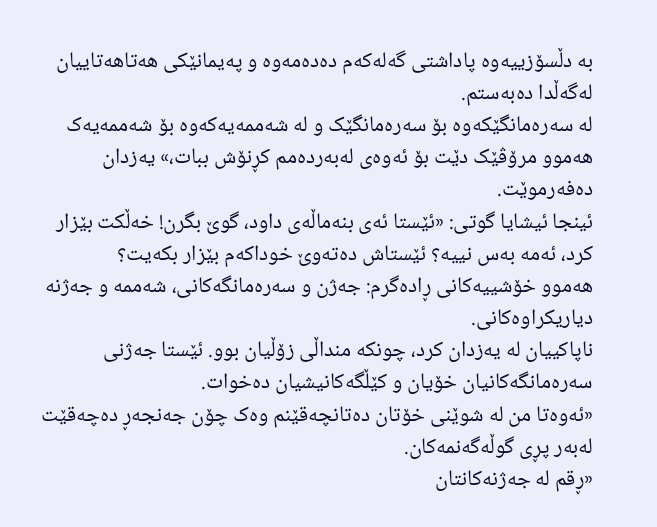بە دڵسۆزییەوە پاداشتی گەلەکەم دەدەمەوە و پەیمانێکی هەتاهەتاییان لەگەڵدا دەبەستم.
لە سەرەمانگێکەوە بۆ سەرەمانگێک و لە شەممەیەکەوە بۆ شەممەیەک هەموو مرۆڤێک دێت بۆ ئەوەی لەبەردەمم کڕنۆش ببات،» یەزدان دەفەرموێت.
ئینجا ئیشایا گوتی: «ئێستا ئەی بنەماڵەی داود، گوێ بگرن! خەڵکت بێزار کرد، ئەمە بەس نییە؟ ئێستاش دەتەوێ خوداکەم بێزار بکەیت؟
هەموو خۆشییەکانی ڕادەگرم: جەژن و سەرەمانگەکانی، شەممە و جەژنە دیاریکراوەکانی.
ناپاکییان لە یەزدان کرد، چونکە منداڵی زۆڵیان بوو. ئێستا جەژنی سەرەمانگەکانیان خۆیان و کێڵگەکانیشیان دەخوات.
«ئەوەتا من لە شوێنی خۆتان دەتانچەقێنم وەک چۆن جەنجەڕ دەچەقێت لەبەر پڕی گوڵەگەنمەکان.
«ڕقم لە جەژنەکانتان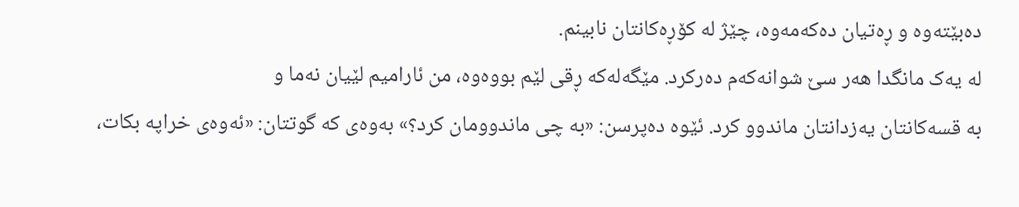دەبێتەوە و ڕەتیان دەکەمەوە، چێژ لە کۆڕەکانتان نابینم.
لە یەک مانگدا هەر سێ شوانەکەم دەرکرد. مێگەلەکە ڕقی لێم بووەوە، من ئارامیم لێیان نەما و
بە قسەکانتان یەزدانتان ماندوو کرد. ئێوە دەپرسن: «بە چی ماندوومان کرد؟» بەوەی کە گوتتان: «ئەوەی خراپە بکات،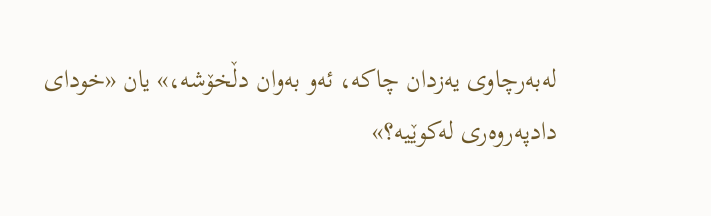لەبەرچاوی یەزدان چاکە، ئەو بەوان دڵخۆشە،» یان «خودای دادپەروەری لەکوێیە؟»